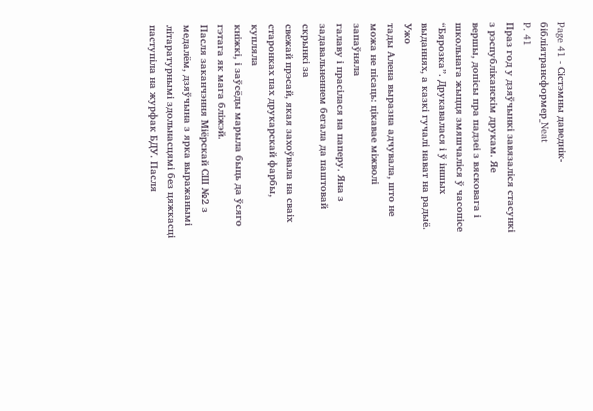Page 41 - Сістэмны даведнік-бібліятрансформер_Neat
P. 41
Праз год у дзяўчынкі завязаліся стасункі з рэспубліканскім друкам. Яе
вершы, допісы пра падзеі з вясковага і школьнага жыцця змяшчаліся ў часопісе
“Бярозка”. Друкавалася і ў іншых выданнях, а казкі гучалі нават на радыё. Ужо
тады Алена выразна адчувала, што не можа не пісаць: цікавае міжволі запаўняла
галаву і прасілася на паперу. Яна з задавальненнем бегала да паштовай скрынкі за
свежай прэсай, якая захоўвала на сваіх старонках пах друкарскай фарбы, купляла
кніжкі, і заўсёды марыла быць да ўсяго гэтага як мага бліжэй.
Пасля заканчэння Міёрскай СШ №2 з медалём, дзяўчына з ярка выражанымі
літаратурнымі здольнасцямі без цяжкасці паступіла на журфак БДУ. Пасля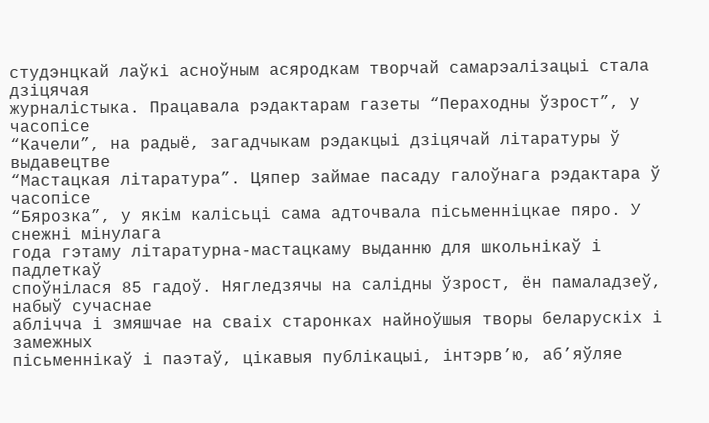студэнцкай лаўкі асноўным асяродкам творчай самарэалізацыі стала дзіцячая
журналістыка. Працавала рэдактарам газеты “Пераходны ўзрост”, у часопісе
“Качели”, на радыё, загадчыкам рэдакцыі дзіцячай літаратуры ў выдавецтве
“Мастацкая літаратура”. Цяпер займае пасаду галоўнага рэдактара ў часопісе
“Бярозка”, у якім калісьці сама адточвала пісьменніцкае пяро. У снежні мінулага
года гэтаму літаратурна-мастацкаму выданню для школьнікаў і падлеткаў
споўнілася 85 гадоў. Нягледзячы на салідны ўзрост, ён памаладзеў, набыў сучаснае
аблічча і змяшчае на сваіх старонках найноўшыя творы беларускіх і замежных
пісьменнікаў і паэтаў, цікавыя публікацыі, інтэрв’ю, аб’яўляе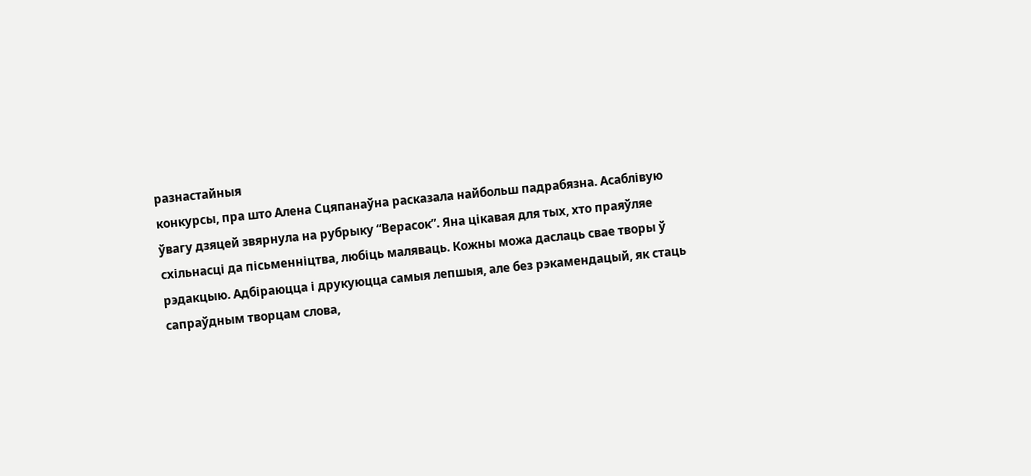разнастайныя
конкурсы, пра што Алена Сцяпанаўна расказала найбольш падрабязна. Асаблівую
ўвагу дзяцей звярнула на рубрыку “Верасок”. Яна цікавая для тых, хто праяўляе
схільнасці да пісьменніцтва, любіць маляваць. Кожны можа даслаць свае творы ў
рэдакцыю. Адбіраюцца і друкуюцца самыя лепшыя, але без рэкамендацый, як стаць
сапраўдным творцам слова,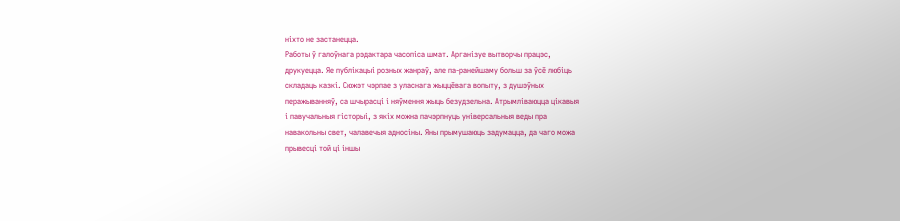ніхто не застанецца.
Работы ў галоўнага рэдактара часопіса шмат. Арганізуе вытворчы працэс,
друкуецца. Яе публікацыі розных жанраў, але па-ранейшаму больш за ўсё любіць
складаць казкі. Сюжэт чэрпае з уласнага жыццёвага вопыту, з душэўных
перажыванняў, са шчырасці і няўмення жыць безудзельна. Атрымліваюцца цікавыя
і павучальныя гісторыі, з якіх можна пачэрпнуць універсальныя веды пра
навакольны свет, чалавечыя адносіны. Яны прымушаюць задумацца, да чаго можа
прывесці той ці іншы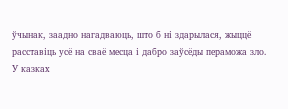ўчынак, заадно нагадваюць, што б ні здарылася, жыццё
расставіць усё на сваё месца і дабро заўсёды пераможа зло.
У казках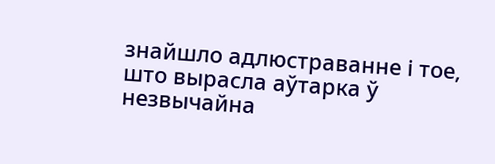знайшло адлюстраванне і тое, што вырасла аўтарка ў незвычайна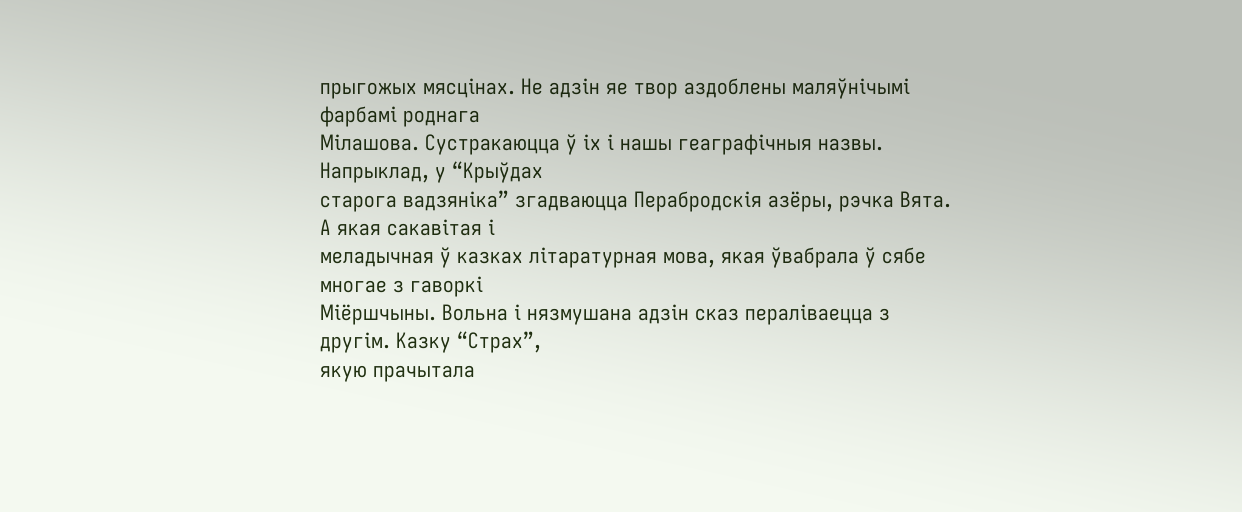прыгожых мясцінах. Не адзін яе твор аздоблены маляўнічымі фарбамі роднага
Мілашова. Сустракаюцца ў іх і нашы геаграфічныя назвы. Напрыклад, у “Крыўдах
старога вадзяніка” згадваюцца Перабродскія азёры, рэчка Вята. А якая сакавітая і
меладычная ў казках літаратурная мова, якая ўвабрала ў сябе многае з гаворкі
Міёршчыны. Вольна і нязмушана адзін сказ пераліваецца з другім. Казку “Страх”,
якую прачытала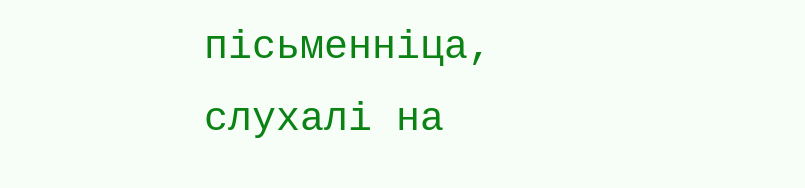пісьменніца, слухалі на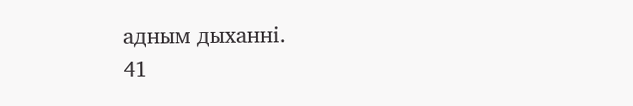адным дыханні.
41